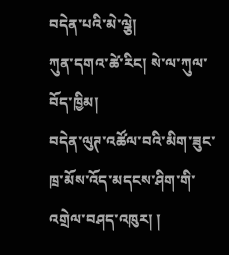བདེན་པའི་མེ་ལྕེ།
ཀུན་དགའ་ཚེ་རིང། སེ་ལ་ཀུལ་བོད་ཁྱིམ།
བདེན་ལུཊ་འཚོལ་བའི་མིག་ཟུང་ཁྲ་མོས་འོད་མདངས་ཤིག་གི་འགྲེལ་བཤད་འཁུར། །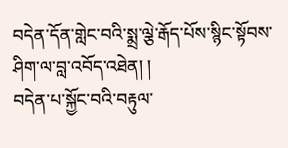བདེན་དོན་གླེང་བའི་སྨྲ་ལྕེ་རྒོད་པོས་སྙིང་སྟོབས་ཤིག་ལ་བླ་འབོད་འཐེན། །
བདེན་པ་སྐྱོང་བའི་བརྟུལ་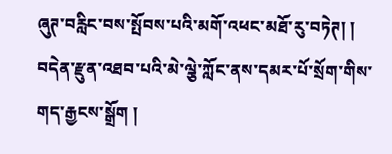ཞུཊ་བརླིང་བས་སྤོབས་པའི་མགོ་འཕང་མཐོ་རུ་བཏེཊ། །
བདེན་རྫུན་འཐབ་པའི་མེ་ལྕེ་ཀློང་ནས་དམར་པོ་སྲོག་གིས་གད་རྒྱངས་སྒྲོག །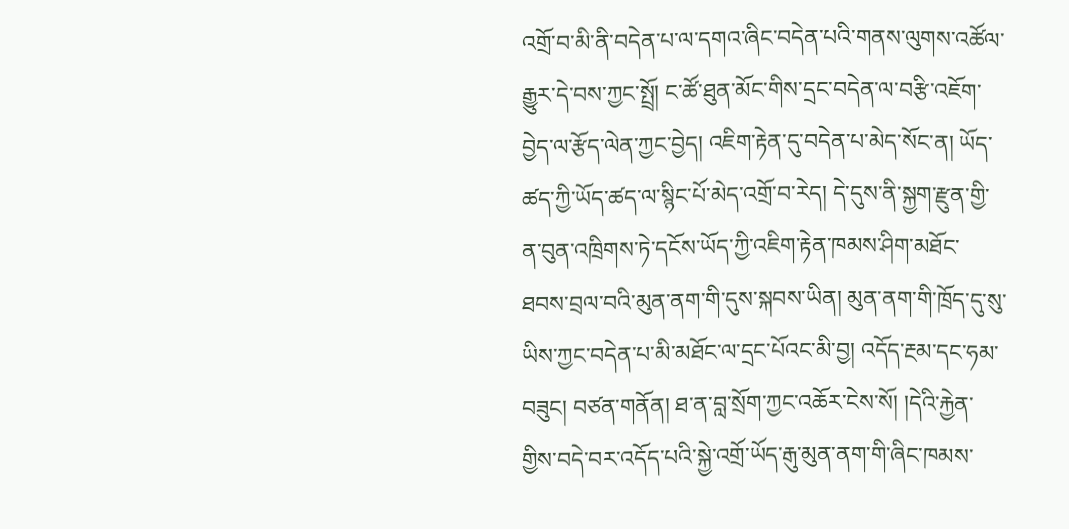འགྲོ་བ་མི་ནི་བདེན་པ་ལ་དགའ་ཞིང་བདེན་པའི་གནས་ལུགས་འཚོལ་རྒྱུར་དེ་བས་ཀྱང་སྤྲོ། ང་ཚོ་ཐུན་མོང་གིས་དྲང་བདེན་ལ་བརྩི་འཇོག་བྱེད་ལ་རྩོད་ལེན་ཀྱང་བྱེད། འཇིག་རྟེན་དུ་བདེན་པ་མེད་སོང་ན། ཡོད་ཚད་ཀྱི་ཡོད་ཚད་ལ་སྙིང་པོ་མེད་འགྲོ་བ་རེད། དེ་དུས་ནི་སྐྱག་རྫུན་གྱི་ན་བུན་འཁྲིགས་ཏེ་དངོས་ཡོད་ཀྱི་འཇིག་རྟེན་ཁམས་ཤིག་མཐོང་ཐབས་བྲལ་བའི་མུན་ནག་གི་དུས་སྐབས་ཡིན། མུན་ནག་གི་ཁྲོད་དུ་སུ་ཡིས་ཀྱང་བདེན་པ་མི་མཐོང་ལ་དྲང་པོའང་མི་བྱ། འདོད་རྔམ་དང་ཧམ་བཟུང། བཙན་གནོན། ཐ་ན་བླ་སྲོག་ཀྱང་འཆོར་ངེས་སོ། །དེའི་རྐྱེན་གྱིས་བདེ་བར་འདོད་པའི་སྐྱེ་འགྲོ་ཡོད་རྒུ་མུན་ནག་གི་ཞིང་ཁམས་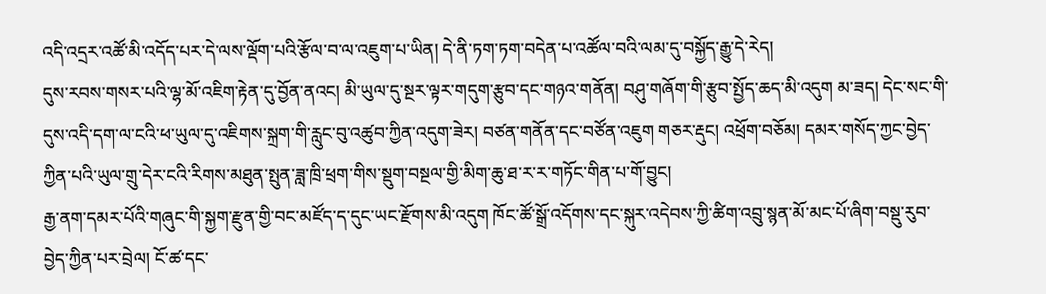འདི་འདྲར་འཚོ་མི་འདོད་པར་དེ་ལས་ལྡོག་པའི་རྩོལ་བ་ལ་འཇུག་པ་ཡིན། དེ་ནི་ཏག་ཏག་བདེན་པ་འཚོལ་བའི་ལམ་དུ་བསྐྱོད་རྒྱུ་དེ་རེད།
དུས་རབས་གསར་པའི་ལྷ་མོ་འཇིག་རྟེན་དུ་བྱོན་ནའང། མི་ཡུལ་དུ་སྔར་ལྟར་གདུག་རྩུབ་དང་གཉའ་གནོན། བཤུ་གཞོག་གི་རྩུབ་སྤྱོད་ཆད་མི་འདུག མ་ཟད། དེང་སང་གི་དུས་འདི་དག་ལ་ངའི་ཕ་ཡུལ་དུ་འཇིགས་སྐྲག་གི་རླུང་བུ་འཚུབ་ཀྱིན་འདུག་ཟེར། བཙན་གནོན་དང་བཙོན་འཇུག གཅར་རྡུང། འཕྲོག་བཅོམ། དམར་གསོད་ཀྱང་བྱེད་ཀྱིན་པའི་ཡུལ་གྲུ་དེར་ངའི་རིགས་མཐུན་སྤུན་ཟླ་ཁྲི་ཕྲག་གིས་སྡུག་བསྔལ་གྱི་མིག་ཆུ་ཐ་ར་ར་གཏོང་གིན་པ་གོ་བྱུང།
རྒྱ་ནག་དམར་པོའི་གཞུང་གི་སྐྱག་རྫུན་གྱི་བང་མཛོད་ད་དུང་ཡང་རྫོགས་མི་འདུག ཁོང་ཚོ་སྒྲོ་འདོགས་དང་སྐུར་འདེབས་ཀྱི་ཚིག་འབྲུ་སྙན་མོ་མང་པོ་ཞིག་བསྡུ་རུབ་བྱེད་ཀྱིན་པར་བྲེལ། ངོ་ཚ་དང་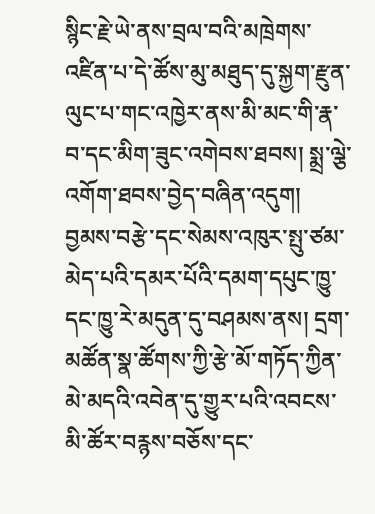སྙིང་རྗེ་ཡེ་ནས་བྲལ་བའི་མཁྲེགས་འཛིན་པ་དེ་ཚོས་མུ་མཐུད་དུ་སྐྱག་རྫུན་ལུང་པ་གང་འཁྱེར་ནས་མི་མང་གི་རྣ་བ་དང་མིག་ཟུང་འགེབས་ཐབས། སྨྲ་ལྕེ་འགོག་ཐབས་བྱེད་བཞིན་འདུག། བྱམས་བརྩེ་དང་སེམས་འཁུར་སྤུ་ཙམ་མེད་པའི་དམར་པོའི་དམག་དཔུང་ཁྱུ་དང་ཁྱུ་རེ་མདུན་དུ་བཤམས་ནས། དྲག་མཚོན་སྣ་ཚོགས་ཀྱི་རྩེ་མོ་གཏོད་ཀྱིན་མེ་མདའི་འབེན་དུ་གྱུར་པའི་འབངས་མི་ཚོར་བརྙས་བཅོས་དང་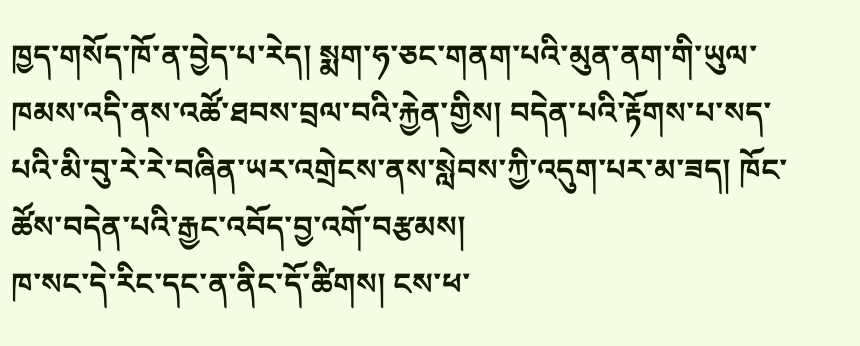ཁྱད་གསོད་ཁོ་ན་བྱེད་པ་རེད། སྨག་ཧ་ཅང་གནག་པའི་མུན་ནག་གི་ཡུལ་ཁམས་འདི་ནས་འཚོ་ཐབས་བྲལ་བའི་རྐྱེན་གྱིས། བདེན་པའི་རྟོགས་པ་སད་པའི་མི་བུ་རེ་རེ་བཞིན་ཡར་འགྲེངས་ནས་སླེབས་ཀྱི་འདུག་པར་མ་ཟད། ཁོང་ཚོས་བདེན་པའི་རྒྱང་འབོད་བྱ་འགོ་བརྩམས།
ཁ་སང་དེ་རིང་དང་ན་ནིང་དོ་ཚིགས། ངས་ཕ་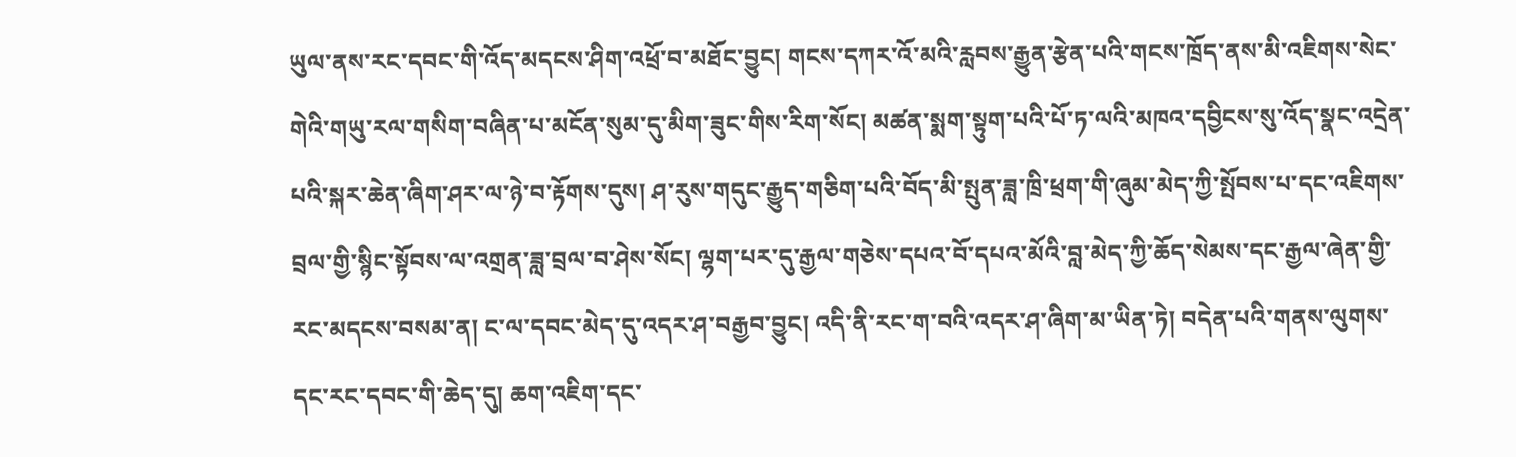ཡུལ་ནས་རང་དབང་གི་འོད་མདངས་ཤིག་འཕྲོ་བ་མཐོང་བྱུང། གངས་དཀར་འོ་མའི་རླབས་རྒྱུན་རྩེན་པའི་གངས་ཁྲོད་ནས་མི་འཇིགས་སེང་གེའི་གཡུ་རལ་གསིག་བཞིན་པ་མངོན་སུམ་དུ་མིག་ཟུང་གིས་རིག་སོང། མཚན་སྨག་སྟུག་པའི་པོ་ཏ་ལའི་མཁའ་དབྱིངས་སུ་འོད་སྣང་འདྲེན་པའི་སྐར་ཆེན་ཞིག་ཤར་ལ་ཉེ་བ་རྟོགས་དུས། ཤ་རུས་གདུང་རྒྱུད་གཅིག་པའི་བོད་མི་སྤུན་ཟླ་ཁྲི་ཕྲག་གི་ཞུམ་མེད་ཀྱི་སྤོབས་པ་དང་འཇིགས་བྲལ་གྱི་སྙིང་སྟོབས་ལ་འགྲན་ཟླ་བྲལ་བ་ཤེས་སོང། ལྷག་པར་དུ་རྒྱལ་གཅེས་དཔའ་བོ་དཔའ་མོའི་བླ་མེད་ཀྱི་ཆོད་སེམས་དང་རྒྱལ་ཞེན་གྱི་རང་མདངས་བསམ་ན། ང་ལ་དབང་མེད་དུ་འདར་ཤ་བརྒྱབ་བྱུང། འདི་ནི་རང་ག་བའི་འདར་ཤ་ཞིག་མ་ཡིན་ཏེ། བདེན་པའི་གནས་ལུགས་དང་རང་དབང་གི་ཆེད་དུ། ཆག་འཇིག་དང་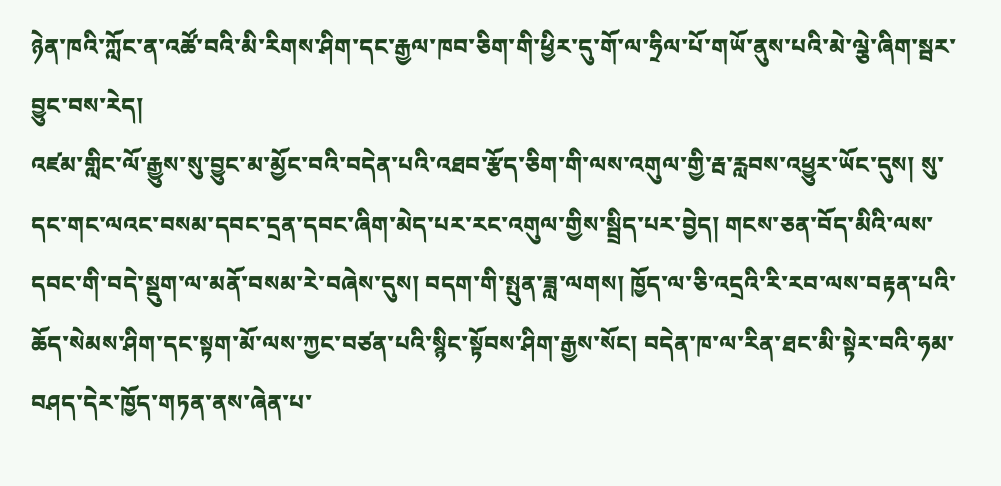ཉེན་ཁའི་ཀློང་ན་འཚོ་བའི་མི་རིགས་ཤིག་དང་རྒྱལ་ཁབ་ཅིག་གི་ཕྱིར་དུ་གོ་ལ་ཧྲིལ་པོ་གཡོ་ནུས་པའི་མེ་ལྕེ་ཞིག་སྦར་བྱུང་བས་རེད།
འཛམ་གླིང་ལོ་རྒྱུས་སུ་བྱུང་མ་མྱོང་བའི་བདེན་པའི་འཐབ་རྩོད་ཅིག་གི་ལས་འགུལ་གྱི་རྦ་རླབས་འཕྱུར་ཡོང་དུས། སུ་དང་གང་ལའང་བསམ་དབང་དྲན་དབང་ཞིག་མེད་པར་རང་འགུལ་གྱིས་སྦྲིད་པར་བྱེད། གངས་ཅན་བོད་མིའི་ལས་དབང་གི་བདེ་སྡུག་ལ་མནོ་བསམ་རེ་བཞེས་དུས། བདག་གི་སྤུན་ཟླ་ལགས། ཁྱོད་ལ་ཅི་འདྲའི་རི་རབ་ལས་བརྟན་པའི་ཆོད་སེམས་ཤིག་དང་སྟག་མོ་ལས་ཀྱང་བཙན་པའི་སྙིང་སྟོབས་ཤིག་རྒྱས་སོང། བདེན་ཁ་ལ་རིན་ཐང་མི་སྟེར་བའི་ཧམ་བཤད་དེར་ཁྱོད་གཏན་ནས་ཞེན་པ་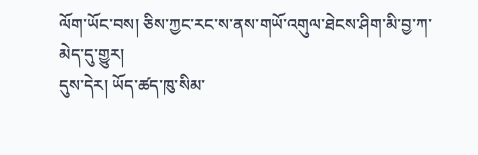ལོག་ཡོང་བས། ཅིས་ཀྱང་རང་ས་ནས་གཡོ་འགུལ་ཐེངས་ཤིག་མི་བྱ་ཀ་མེད་དུ་གྱུར།
དུས་དེར། ཡོད་ཚད་ཁུ་སིམ་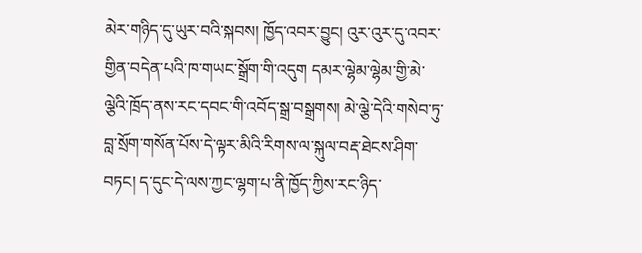མེར་གཉིད་དུ་ཡུར་བའི་སྐབས། ཁྱོད་འབར་བྱུང། འུར་འུར་དུ་འབར་གྱིན་བདེན་པའི་ཁ་གཡང་སྒྲོག་གི་འདུག དམར་ལྷེམ་ལྷེམ་གྱི་མེ་ལྕེའི་ཁྲོད་ནས་རང་དབང་གི་འབོད་སྒྲ་བསྒྲགས། མེ་ལྕེ་དེའི་གསེབ་ཏུ་བླ་སྲོག་གསོན་པོས་དེ་ལྟར་མིའི་རིགས་ལ་སྐུལ་བརྡ་ཐེངས་ཤིག་བཏང། ད་དུང་དེ་ལས་ཀྱང་ལྷག་པ་ནི་ཁྱོད་ཀྱིས་རང་ཉིད་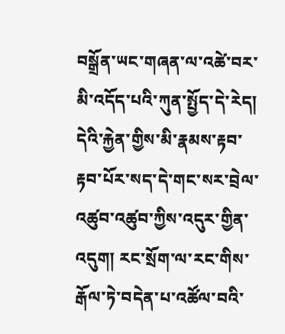བསྒྲོན་ཡང་གཞན་ལ་འཚེ་བར་མི་འདོད་པའི་ཀུན་སྤྱོད་དེ་རེད། དེའི་རྐྱེན་གྱིས་མི་རྣམས་རྟབ་རྟབ་པོར་སད་དེ་གང་སར་བྲེལ་འཚུབ་འཚུབ་ཀྱིས་འདུར་གྱིན་འདུག། རང་སྲོག་ལ་རང་གིས་རྒོལ་ཏེ་བདེན་པ་འཚོལ་བའི་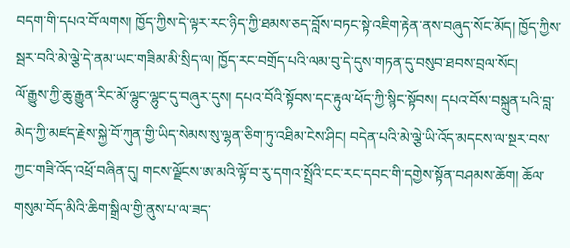བདག་གི་དཔའ་བོ་ལགས། ཁྱོད་ཀྱིས་དེ་ལྟར་རང་ཉིད་ཀྱི་ཐམས་ཅད་བློས་བཏང་སྟེ་འཇིག་རྟེན་ནས་བཞུད་སོང་མོད། ཁྱོད་ཀྱིས་སྦར་བའི་མེ་ལྕེ་དེ་ནམ་ཡང་གཟིམ་མི་སྲིད་ལ། ཁྱོད་རང་བགྲོད་པའི་ལམ་བུ་དེ་དུས་གཏན་དུ་བསུབ་ཐབས་བྲལ་སོང།
ལོ་རྒྱུས་ཀྱི་ཆུ་རྒྱུན་རིང་མོ་ལྷུང་ལྷུང་དུ་བཞུར་དུས། དཔའ་བོའི་སྟོབས་དང་རྟུལ་ཕོད་ཀྱི་སྙིང་སྟོབས། དཔའ་བོས་བསྐྲུན་པའི་བླ་མེད་ཀྱི་མཛད་རྗེས་སྐྱེ་བོ་ཀུན་གྱི་ཡིད་སེམས་སུ་ལྷན་ཅིག་ཏུ་འཐིམ་ངེས་ཤིང། བདེན་པའི་མེ་ལྕེ་ཡི་འོད་མདངས་ལ་སྔར་བས་ཀྱང་གཟི་འོད་འཕྲོ་བཞིན་དུ། གངས་ལྗོངས་ཨ་མའི་ལྟོ་བ་རུ་དགའ་སྤྲོའི་ངང་རང་དབང་གི་དགྱེས་སྟོན་བཤམས་ཆོག། ཆོལ་གསུམ་བོད་མིའི་ཆིག་སྒྲིལ་གྱི་ནུས་པ་ལ་ཟད་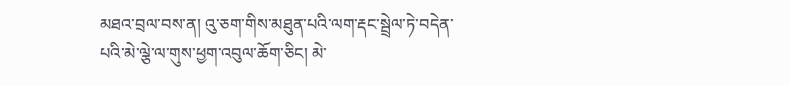མཐའ་བྲལ་བས་ན། འུ་ཅག་གིས་མཐུན་པའི་ལག་རྡང་སྦྲེལ་ཏེ་བདེན་པའི་མེ་ལྕེ་ལ་གུས་ཕྱག་འབུལ་ཆོག་ཅིང། མེ་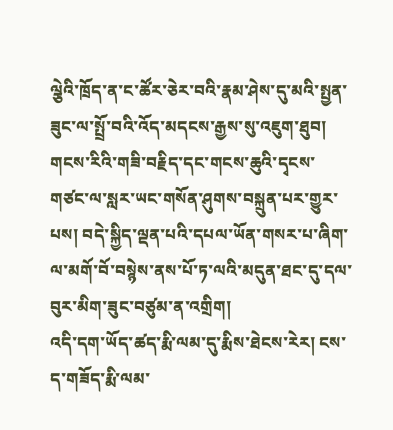ལྕེའི་ཁྲོད་ན་ང་ཚོར་ཅེར་བའི་རྣམ་ཤེས་དུ་མའི་སྤྱན་ཟུང་ལ་སྤྲོ་བའི་འོད་མདངས་རྒྱས་སུ་འཇུག་ཐུབ། གངས་རིའི་གཟི་བརྗིད་དང་གངས་ཆུའི་དྭངས་གཙང་ལ་སླར་ཡང་གསོན་ཤུགས་བསྐྲུན་པར་གྱུར་པས། བདེ་སྐྱིད་ལྡན་པའི་དཔལ་ཡོན་གསར་པ་ཞིག་ལ་མགོ་བོ་བསྙེས་ནས་པོ་ཏ་ལའི་མདུན་ཐང་དུ་དལ་བུར་མིག་ཟུང་བཙུམ་ན་འགྲིག།
འདི་དག་ཡོད་ཚད་རྨི་ལམ་དུ་རྨིས་ཐེངས་རེར། ངས་ད་གཟོད་རྨི་ལམ་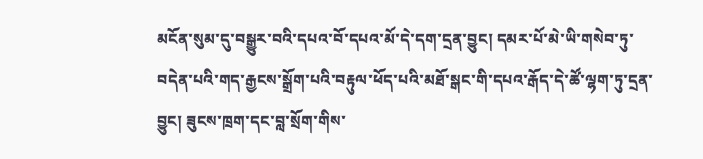མངོན་སུམ་དུ་བསྒྱུར་བའི་དཔའ་བོ་དཔའ་མོ་དེ་དག་དྲན་བྱུང། དམར་པོ་མེ་ཡི་གསེབ་ཏུ་བདེན་པའི་གད་རྒྱངས་སྒྲོག་པའི་བརྟུལ་ཕོད་པའི་མཐོ་སྒང་གི་དཔའ་རྒོད་དེ་ཚོ་ལྷག་ཏུ་དྲན་བྱུང། ཟུངས་ཁྲག་དང་བླ་སྲོག་གིས་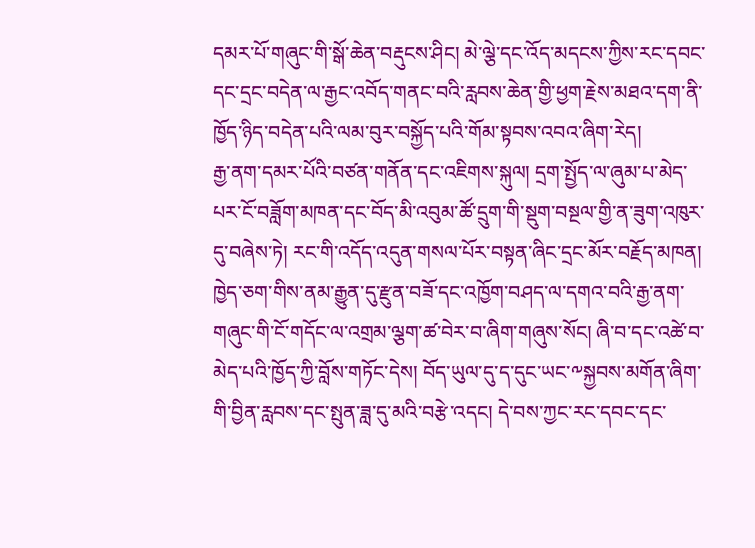དམར་པོ་གཞུང་གི་སྒོ་ཆེན་བརྡུངས་ཤིང། མེ་ལྕེ་དང་འོད་མདངས་ཀྱིས་རང་དབང་དང་དྲང་བདེན་ལ་རྒྱང་འབོད་གནང་བའི་རླབས་ཆེན་གྱི་ཕྱག་རྗེས་མཐའ་དག་ནི་ཁྱོད་ཉིད་བདེན་པའི་ལམ་བུར་བསྐྱོད་པའི་གོམ་སྟབས་འབའ་ཞིག་རེད།
རྒྱ་ནག་དམར་པོའི་བཙན་གནོན་དང་འཇིགས་སྐུལ། དྲག་སྤྱོད་ལ་ཞུམ་པ་མེད་པར་ངོ་བཟློག་མཁན་དང་བོད་མི་འབུམ་ཚོ་དྲུག་གི་སྡུག་བསྔལ་གྱི་ན་ཟུག་འཁུར་དུ་བཞེས་ཏེ། རང་གི་འདོད་འདུན་གསལ་པོར་བསྟན་ཞིང་དྲང་མོར་བརྗོད་མཁན། ཁྱེད་ཅག་གིས་ནམ་རྒྱུན་དུ་རྫུན་བཟོ་དང་འཁྱོག་བཤད་ལ་དགའ་བའི་རྒྱ་ནག་གཞུང་གི་ངོ་གདོང་ལ་འགྲམ་ལྕག་ཚ་བེར་བ་ཞིག་གཞུས་སོང། ཞི་བ་དང་འཚེ་བ་མེད་པའི་ཁྱོད་ཀྱི་བློས་གཏོང་དེས། བོད་ཡུལ་དུ་ད་དུང་ཡང་༸སྐྱབས་མགོན་ཞིག་གི་བྱིན་རླབས་དང་སྤུན་ཟླ་དུ་མའི་བརྩེ་འདང། དེ་བས་ཀྱང་རང་དབང་དང་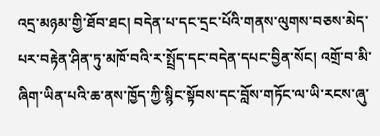འདྲ་མཉམ་གྱི་ཐོབ་ཐང། བདེན་པ་དང་དྲང་པོའི་གནས་ལུགས་བཅས་མེད་པར་བརྟེན་ཤིན་ཏུ་མཁོ་བའི་ར་སྤྲོད་དང་བདེན་དཔང་བྱིན་སོང། འགྲོ་བ་མི་ཞིག་ཡིན་པའི་ཆ་ནས་ཁྱོད་ཀྱི་སྙིང་སྟོབས་དང་བློས་གཏོང་ལ་ཡི་རངས་ཞུ་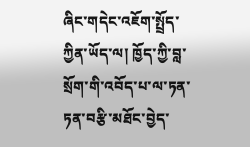ཞིང་གདེང་འཇོག་སྤྲོད་ཀྱིན་ཡོད་ལ། ཁྱོད་ཀྱི་བླ་སྲོག་གི་འབོད་པ་ལ་ཏན་ཏན་བརྩི་མཐོང་བྱེད་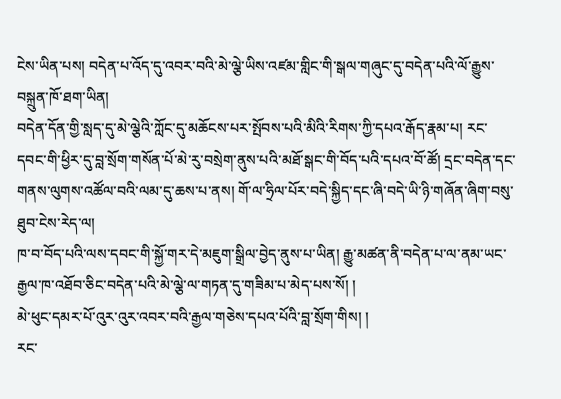ངེས་ཡིན་པས། བདེན་པ་འོད་དུ་འབར་བའི་མེ་ལྕེ་ཡིས་འཛམ་གླིང་གི་སྒལ་གཞུང་དུ་བདེན་པའི་ལོ་རྒྱུས་བསྐྲུན་ཁོ་ཐག་ཡིན།
བདེན་དོན་གྱི་སླད་དུ་མེ་ལྕེའི་ཀློང་དུ་མཆོངས་པར་སྤོབས་པའི་མིའི་རིགས་ཀྱི་དཔའ་རྒོད་རྣམ་པ། རང་དབང་གི་ཕྱིར་དུ་བླ་སྲོག་གསོན་པོ་མེ་རུ་བསྲེག་ནུས་པའི་མཐོ་སྒང་གི་བོད་པའི་དཔའ་བོ་ཚོ། དྲང་བདེན་དང་གནས་ལུགས་འཚོལ་བའི་ལམ་དུ་ཆས་པ་ནས། གོ་ལ་ཧྲིལ་པོར་བདེ་སྐྱིད་དང་ཞི་བདེ་ཡི་ཉི་གཞོན་ཞིག་བསུ་ཐུབ་ངེས་རེད་ལ།
ཁ་བ་བོད་པའི་ལས་དབང་གི་སྐྱོ་གར་དེ་མཇུག་སྒྲིལ་བྱེད་ནུས་པ་ཡིན། རྒྱུ་མཚན་ནི་བདེན་པ་ལ་ནམ་ཡང་རྒྱལ་ཁ་འཐོབ་ཅིང་བདེན་པའི་མེ་ལྕེ་ལ་གཏན་དུ་གཟིམ་པ་མེད་པས་སོ། །
མེ་ཕུང་དམར་པོ་འུར་འུར་འབར་བའི་རྒྱལ་གཅེས་དཔའ་པོའི་བླ་སྲོག་གིས། །
རང་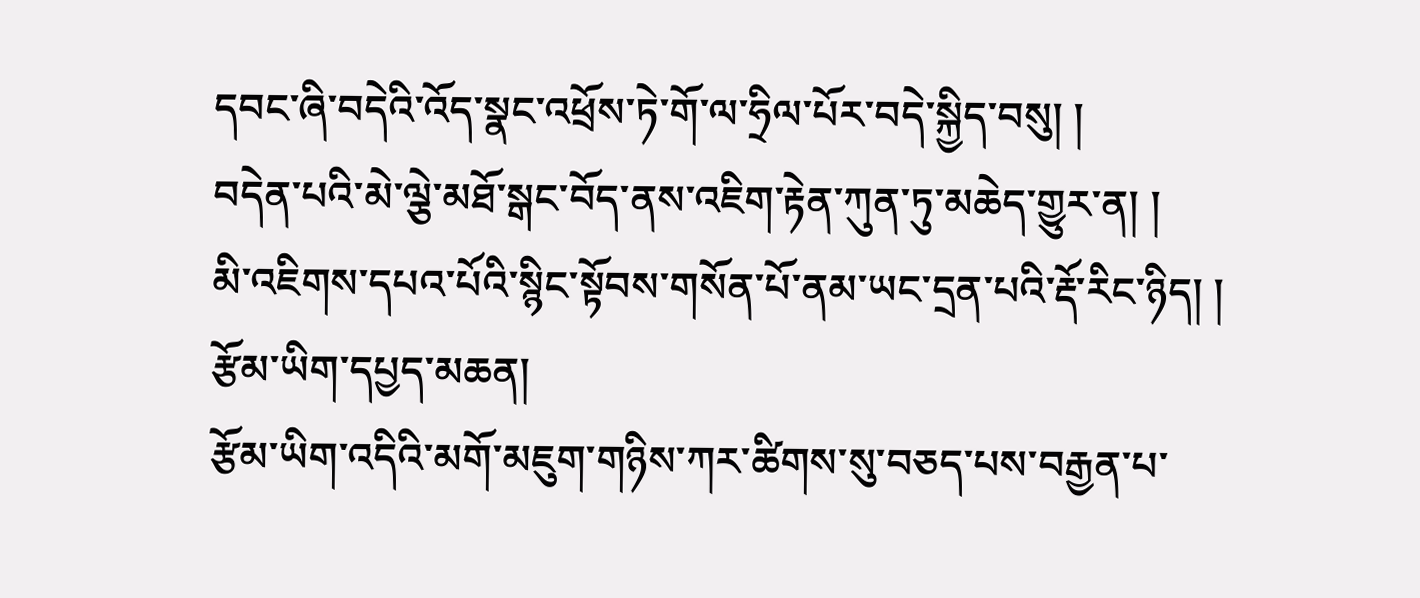དབང་ཞི་བདེའི་འོད་སྣང་འཕྲོས་ཏེ་གོ་ལ་ཧྲིལ་པོར་བདེ་སྐྱིད་བསུ། །
བདེན་པའི་མེ་ལྕེ་མཐོ་སྒང་བོད་ནས་འཇིག་རྟེན་ཀུན་ཏུ་མཆེད་གྱུར་ན། །
མི་འཇིགས་དཔའ་པོའི་སྙིང་སྟོབས་གསོན་པོ་ནམ་ཡང་དྲན་པའི་རྡོ་རིང་ཉིད། །
རྩོམ་ཡིག་དཔྱད་མཆན།
རྩོམ་ཡིག་འདིའི་མགོ་མཇུག་གཉིས་ཀར་ཚིགས་སུ་བཅད་པས་བརྒྱན་པ་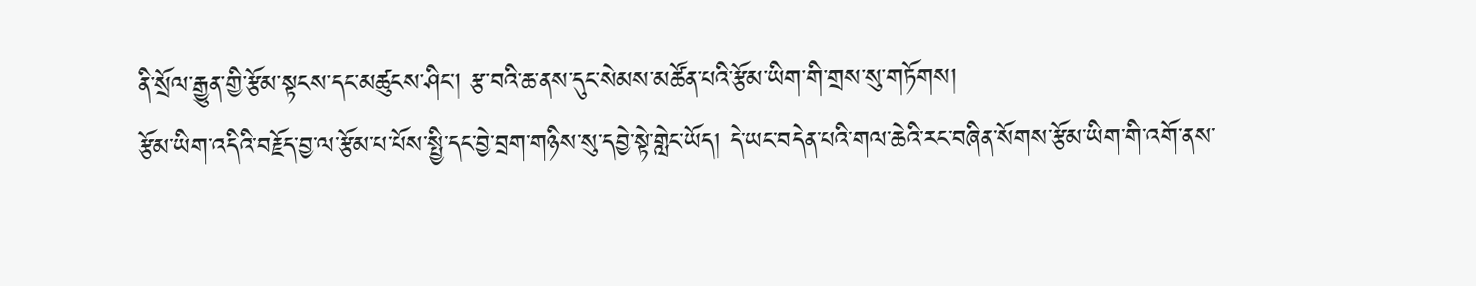ནི་སྲོལ་རྒྱུན་གྱི་རྩོམ་སྟངས་དང་མཚུངས་ཤིང། རྩ་བའི་ཆ་ནས་དུང་སེམས་མཚོན་པའི་རྩོམ་ཡིག་གི་གྲས་སུ་གཏོགས།
རྩོམ་ཡིག་འདིའི་བརྗོད་བྱ་ལ་རྩོམ་པ་པོས་སྤྱི་དང་བྱེ་བྲག་གཉིས་སུ་དབྱེ་སྟེ་གླེང་ཡོད། དེ་ཡང་བདེན་པའི་གལ་ཆེའི་རང་བཞིན་སོགས་རྩོམ་ཡིག་གི་འགོ་ནས་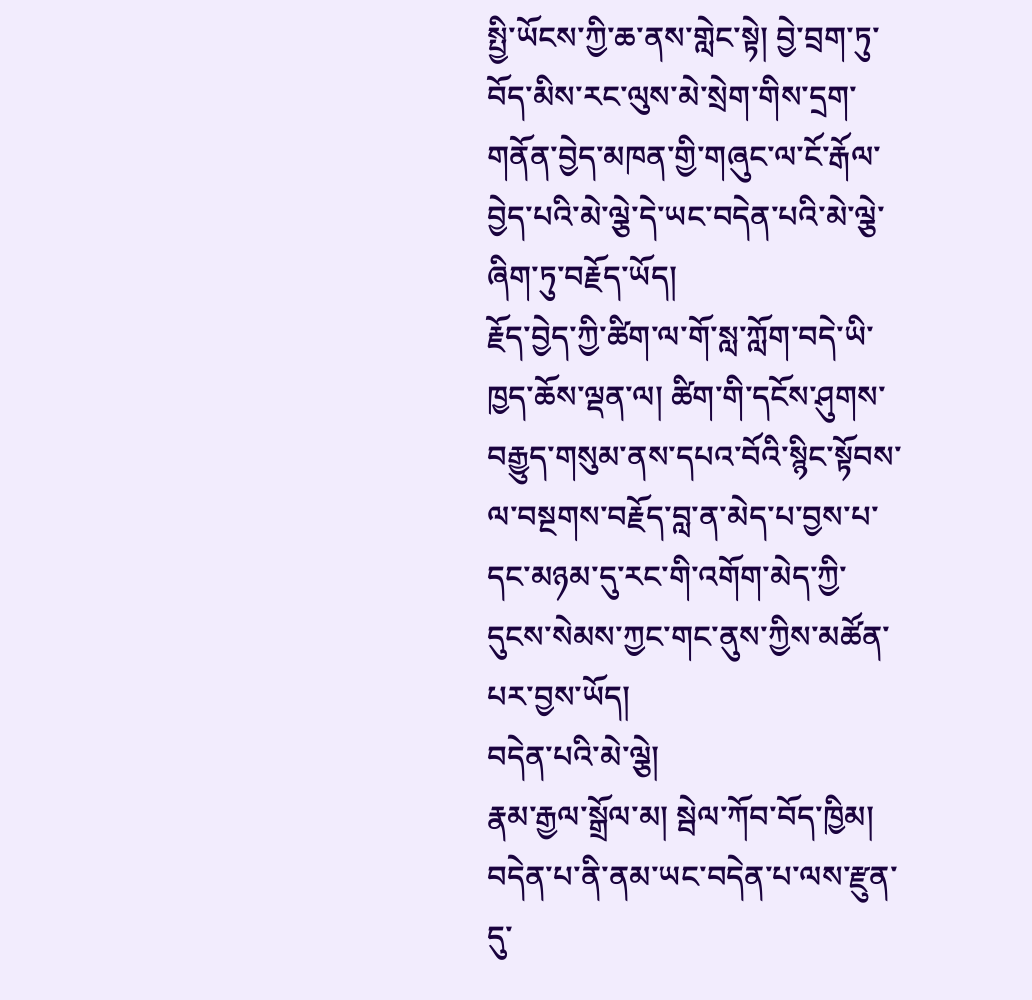སྤྱི་ཡོངས་ཀྱི་ཆ་ནས་གླེང་སྟེ། བྱེ་བྲག་ཏུ་བོད་མིས་རང་ལུས་མེ་སྲེག་གིས་དྲག་གནོན་བྱེད་མཁན་གྱི་གཞུང་ལ་ངོ་རྒོལ་བྱེད་པའི་མེ་ལྕེ་དེ་ཡང་བདེན་པའི་མེ་ལྕེ་ཞིག་ཏུ་བརྗོད་ཡོད།
རྗོད་བྱེད་ཀྱི་ཚིག་ལ་གོ་སླ་ཀློག་བདེ་ཡི་ཁྱད་ཆོས་ལྡན་ལ། ཚིག་གི་དངོས་ཤུགས་བརྒྱུད་གསུམ་ནས་དཔའ་བོའི་སྙིང་སྟོབས་ལ་བསྔགས་བརྗོད་བླ་ན་མེད་པ་བྱས་པ་དང་མཉམ་དུ་རང་གི་འགོག་མེད་ཀྱི་དུངས་སེམས་ཀྱང་གང་ནུས་ཀྱིས་མཚོན་པར་བྱས་ཡོད།
བདེན་པའི་མེ་ལྕེ།
རྣམ་རྒྱལ་སྒྲོལ་མ། སྦེལ་ཀོབ་བོད་ཁྱིམ།
བདེན་པ་ནི་ནམ་ཡང་བདེན་པ་ལས་རྫུན་དུ་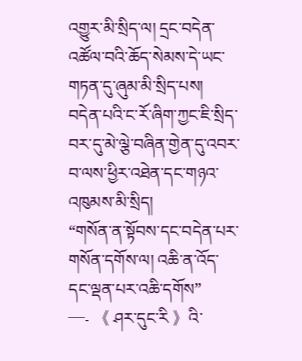འགྱུར་མི་སྲིད་ལ། དྲང་བདེན་འཚོལ་བའི་ཆོད་སེམས་དེ་ཡང་གཏན་དུ་ཞུམ་མི་སྲིད་པས། བདེན་པའི་ང་རོ་ཞིག་ཀྱང་ཇི་སྲིད་བར་དུ་མེ་ལྕེ་བཞིན་གྱེན་དུ་འབར་བ་ལས་ཕྱིར་འཐེན་དང་གཉའ་འཁུམས་མི་སྲིད།
“གསོན་ན་སྟོབས་དང་བདེན་པར་གསོན་དགོས་ལ། འཆི་ན་འོད་དང་ལྡན་པར་འཆི་དགོས”
—- 《 ཤར་དུང་རི 》འི་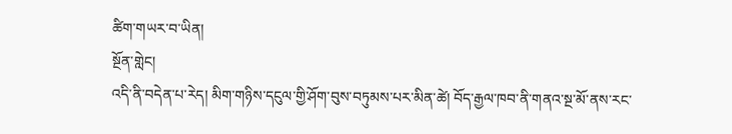ཚིག་གཡར་བ་ཡིན།
སྔོན་གླེང།
འདི་ནི་བདེན་པ་རེད། མིག་གཉིས་དངུལ་གྱི་ཤོག་བུས་བཏུམས་པར་མིན་ཚེ། བོད་རྒྱལ་ཁབ་ནི་གནའ་སྔ་མོ་ནས་རང་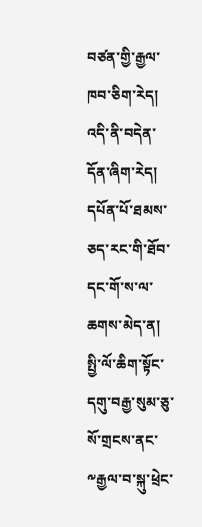བཙན་གྱི་རྒྱལ་ཁབ་ཅིག་རེད། འདི་ནི་བདེན་དོན་ཞིག་རེད། དཔོན་པོ་ཐམས་ཅད་རང་གི་ཐོབ་དང་གོ་ས་ལ་ཆགས་མེད་ན། སྤྱི་ལོ་ཆིག་སྟོང་དགུ་བརྒྱ་སུམ་ཅུ་སོ་གྲངས་ནང་༸རྒྱལ་བ་སྐུ་ཕྲེང་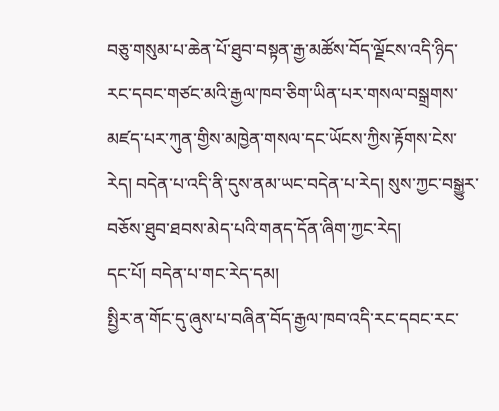བཅུ་གསུམ་པ་ཆེན་པོ་ཐུབ་བསྟན་རྒྱ་མཚོས་བོད་ལྗོངས་འདི་ཉིད་རང་དབང་གཙང་མའི་རྒྱལ་ཁབ་ཅིག་ཡིན་པར་གསལ་བསྒྲགས་མཛད་པར་ཀུན་གྱིས་མཁྱེན་གསལ་དང་ཡོངས་ཀྱིས་རྟོགས་ངེས་རེད། བདེན་པ་འདི་ནི་དུས་ནམ་ཡང་བདེན་པ་རེད། སུས་ཀྱང་བསྒྱུར་བཅོས་ཐུབ་ཐབས་མེད་པའི་གནད་དོན་ཞིག་ཀྱང་རེད།
དང་པོ། བདེན་པ་གང་རེད་དམ།
སྤྱིར་ན་གོང་དུ་ཞུས་པ་བཞིན་བོད་རྒྱལ་ཁབ་འདི་རང་དབང་རང་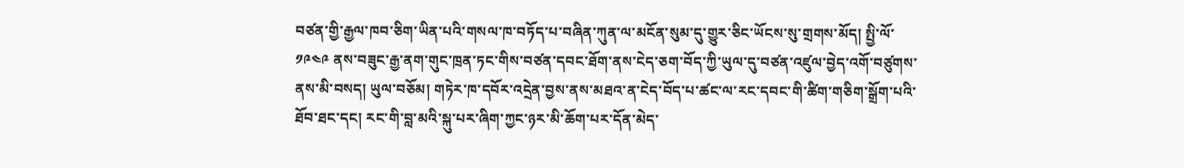བཙན་གྱི་རྒྱལ་ཁབ་ཅིག་ཡིན་པའི་གསལ་ཁ་བཏོད་པ་བཞིན་ཀུན་ལ་མངོན་སུམ་དུ་གྱུར་ཅིང་ཡོངས་སུ་གྲགས་མོད། སྤྱི་ལོ་ ༡༩༤༩ ནས་བཟུང་རྒྱ་ནག་གུང་ཁྲན་ཏང་གིས་བཙན་དབང་ཐོག་ནས་ངེད་ཅག་བོད་ཀྱི་ཡུལ་དུ་བཙན་འཛུལ་བྱེད་འགོ་བཙུགས་ནས་མི་བསད། ཡུལ་བཅོམ། གཏེར་ཁ་དབོར་འདྲེན་བྱས་ནས་མཐའ་ན་ངེད་བོད་པ་ཚང་ལ་རང་དབང་གི་ཚིག་གཅིག་སྒྲོག་པའི་ཐོབ་ཐང་དང། རང་གི་བླ་མའི་སྐུ་པར་ཞིག་ཀྱང་ཉར་མི་ཆོག་པར་དོན་མེད་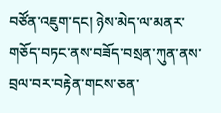བཙོན་འཇུག་དང། ཉེས་མེད་ལ་མནར་གཅོད་བཏང་ནས་བཟོད་བསྲན་ཀུན་ནས་བྲལ་བར་བརྟེན་གངས་ཅན་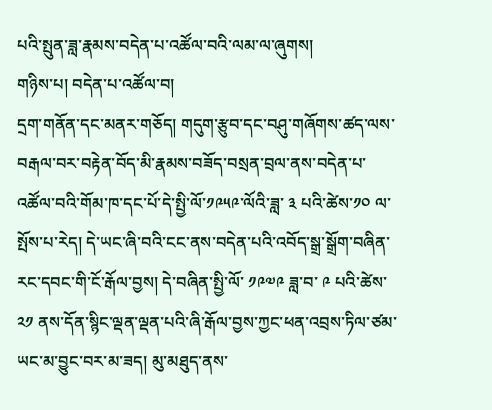པའི་སྤུན་ཟླ་རྣམས་བདེན་པ་འཚོལ་བའི་ལམ་ལ་ཞུགས།
གཉིས་པ། བདེན་པ་འཚོལ་བ།
དྲག་གནོན་དང་མནར་གཅོད། གདུག་རྩུབ་དང་བཤུ་གཞོགས་ཚད་ལས་བརྒལ་བར་བརྟེན་བོད་མི་རྣམས་བཟོད་བསྲན་བྲལ་ནས་བདེན་པ་འཚོལ་བའི་གོམ་ཁ་དང་པོ་དེ་སྤྱི་ལོ་༡༩༥༩་ལོའི་ཟླ་ ༣ པའི་ཚེས་༡༠ ལ་སྤོས་པ་རེད། དེ་ཡང་ཞི་བའི་ངང་ནས་བདེན་པའི་འབོད་སྒྲ་སྒྲོག་བཞིན་རང་དབང་གི་ངོ་རྒོལ་བྱས། དེ་བཞིན་སྤྱི་ལོ་ ༡༩༧༩ ཟླ་བ་ ༩ པའི་ཚེས་ ༢༡ ནས་དོན་སྙིང་ལྡན་ལྡན་པའི་ཞི་རྒོལ་བྱས་ཀྱང་ཕན་འབྲས་ཏིལ་ཙམ་ཡང་མ་བྱུང་བར་མ་ཟད། མུ་མཐུད་ནས་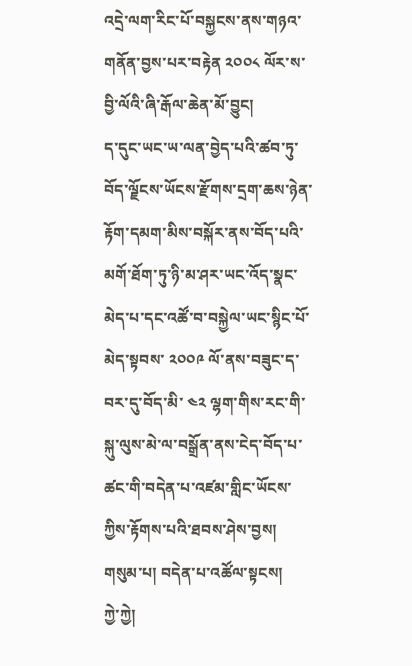འདྲེ་ལག་རིང་པོ་བསྐྱངས་ནས་གཉའ་གནོན་བྱས་པར་བརྟེན ༢༠༠༨ ལོར་ས་བྱི་ལོའི་ཞི་རྒོལ་ཆེན་མོ་བྱུང།
ད་དུང་ཡང་ཡ་ལན་བྱེད་པའི་ཚབ་ཏུ་བོད་ལྗོངས་ཡོངས་རྫོགས་དྲག་ཆས་ཉེན་རྟོག་དམག་མིས་བསྐོར་ནས་བོད་པའི་མགོ་ཐོག་ཏུ་ཉི་མ་ཤར་ཡང་འོད་སྣང་མེད་པ་དང་འཚོ་བ་བསྐྱེལ་ཡང་སྙིང་པོ་མེད་སྟབས་ ༢༠༠༩ ལོ་ནས་བཟུང་ད་བར་དུ་བོད་མི་ ༤༢ ལྷག་གིས་རང་གི་སྐུ་ལུས་མེ་ལ་བསྒྲོན་ནས་ངེད་བོད་པ་ཚང་གི་བདེན་པ་འཛམ་གླིང་ཡོངས་ཀྱིས་རྟོགས་པའི་ཐབས་ཤེས་བྱས།
གསུམ་པ། བདེན་པ་འཚོལ་སྟངས།
ཀྱེ་ཀྱེ།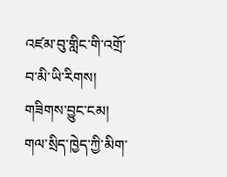འཛམ་བུ་གླིང་གི་འགྲོ་བ་མི་ཡི་རིགས། གཟིགས་བྱུང་ངམ། གལ་སྲིད་ཁྱེད་ཀྱི་མིག་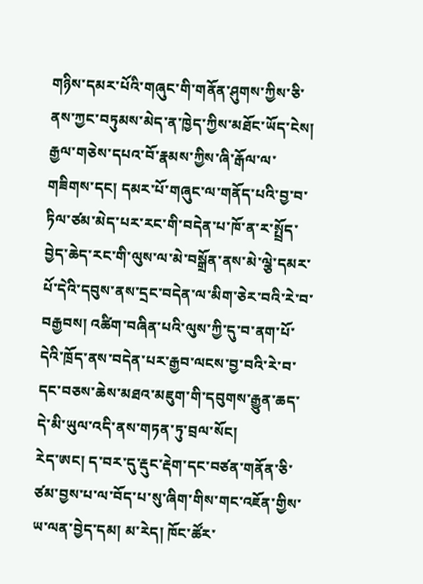གཉིས་དམར་པོའི་གཞུང་གི་གནོན་ཤུགས་ཀྱིས་ཅི་ནས་ཀྱང་བཏུམས་མེད་ན་ཁྱེད་ཀྱིས་མཐོང་ཡོད་ངེས། རྒྱལ་གཅེས་དཔའ་བོ་རྣམས་ཀྱིས་ཞི་རྒོལ་ལ་གཟིགས་དང། དམར་པོ་གཞུང་ལ་གནོད་པའི་བྱ་བ་ཏིལ་ཙམ་མེད་པར་རང་གི་བདེན་པ་ཁོ་ན་ར་སྤྲོད་བྱེད་ཆེད་རང་གི་ལུས་ལ་མེ་བསྒྲོན་ནས་མེ་ལྕེ་དམར་པོ་དེའི་དབུས་ནས་དྲང་བདེན་ལ་མིག་ཅེར་བའི་རེ་བ་བརྒྱབས། འཚིག་བཞིན་པའི་ལུས་ཀྱི་དུ་བ་ནག་པོ་དེའི་ཁྲོད་ནས་བདེན་པར་རྒྱབ་ལངས་བྱ་བའི་རེ་བ་དང་བཅས་ཆེས་མཐའ་མཇུག་གི་དབུགས་རྒྱུན་ཆད་དེ་མི་ཡུལ་འདི་ནས་གཏན་ཏུ་བྲལ་སོང།
རེད་ཨང། ད་བར་དུ་རྡུང་རྡེག་དང་བཙན་གནོན་ཅི་ཙམ་བྱས་པ་ལ་བོད་པ་སུ་ཞིག་གིས་གང་འཇོན་གྱིས་ཡ་ལན་བྱེད་དམ། མ་རེད། ཁོང་ཚོར་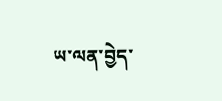ཡ་ལན་བྱེད་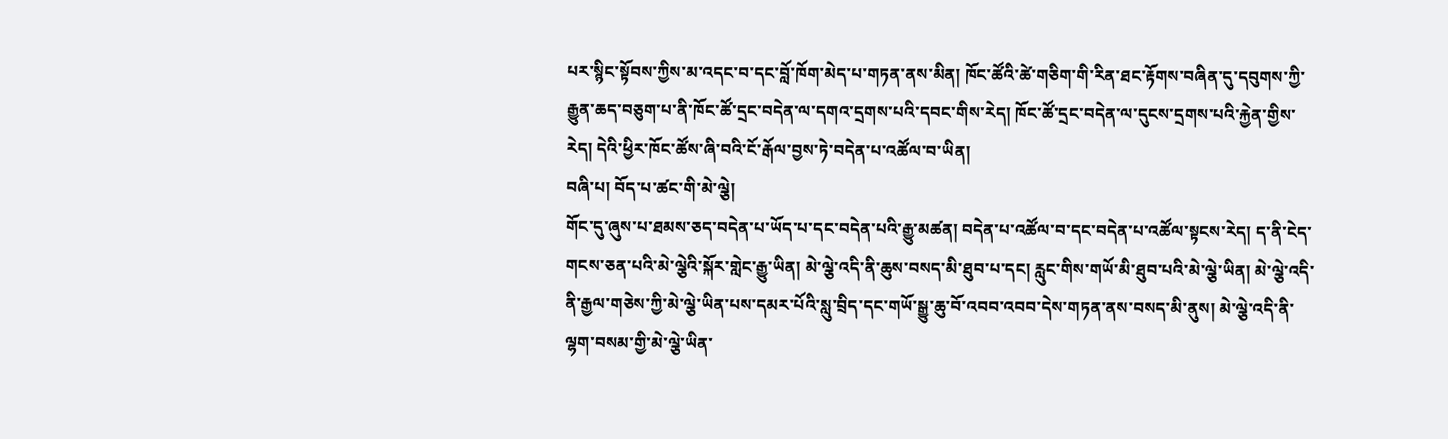པར་སྙིང་སྟོབས་ཀྱིས་མ་འདང་བ་དང་བློ་ཁོག་མེད་པ་གཏན་ནས་མིན། ཁོང་ཚོའི་ཚེ་གཅིག་གི་རིན་ཐང་རྟོགས་བཞིན་དུ་དབུགས་ཀྱི་རྒྱུན་ཆད་བཅུག་པ་ནི་ཁོང་ཚོ་དྲང་བདེན་ལ་དགའ་དྲགས་པའི་དབང་གིས་རེད། ཁོང་ཚོ་དྲང་བདེན་ལ་དུངས་དྲགས་པའི་རྐྱེན་གྱིས་རེད། དེའི་ཕྱིར་ཁོང་ཚོས་ཞི་བའི་ངོ་རྒོལ་བྱས་ཏེ་བདེན་པ་འཚོལ་བ་ཡིན།
བཞི་པ། བོད་པ་ཚང་གི་མེ་ལྕེ།
གོང་དུ་ཞུས་པ་ཐམས་ཅད་བདེན་པ་ཡོད་པ་དང་བདེན་པའི་རྒྱུ་མཚན། བདེན་པ་འཚོལ་བ་དང་བདེན་པ་འཚོལ་སྟངས་རེད། ད་ནི་ངེད་གངས་ཅན་པའི་མེ་ལྕེའི་སྐོར་གླེང་རྒྱུ་ཡིན། མེ་ལྕེ་འདི་ནི་ཆུས་བསད་མི་ཐུབ་པ་དང། རླུང་གིས་གཡོ་མི་ཐུབ་པའི་མེ་ལྕེ་ཡིན། མེ་ལྕེ་འདི་ནི་རྒྱལ་གཅེས་ཀྱི་མེ་ལྕེ་ཡིན་པས་དམར་པོའི་སླུ་བྲིད་དང་གཡོ་སྒྱུ་ཆུ་བོ་འབབ་འབབ་དེས་གཏན་ནས་བསད་མི་ནུས། མེ་ལྕེ་འདི་ནི་ལྷག་བསམ་གྱི་མེ་ལྕེ་ཡིན་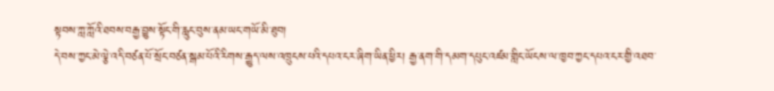སྟབས་ཀླ་ཀློའི་ཐབས་བརྒྱ་བྱུས་སྟོང་གི་རླུང་བུས་ནམ་ཡང་གཡོ་མི་ཐུབ།
དེ་བས་ཀྱང་མེ་ལྕེ་འདི་བཙན་པོ་སྲོང་བཙན་སྒམ་པོའི་རིགས་རྒྱུད་ལས་འཁྲུངས་པའི་དཔའ་ངར་ཞིག་ཡིན་ཕྱིར། རྒྱ་ནག་གི་དམག་དཔུང་འཛམ་གླིང་ཡོངས་ལ་ཁྱབ་ཀྱང་དཔའ་ངར་གྱི་འཐབ་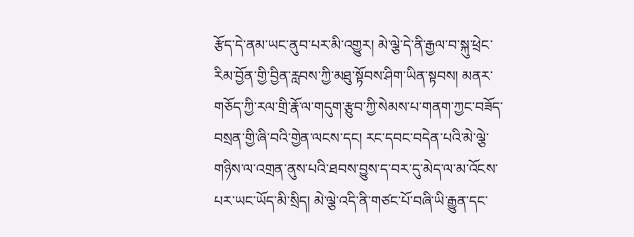རྩོད་དེ་ནམ་ཡང་ནུབ་པར་མི་འགྱུར། མེ་ལྕེ་དེ་ནི་རྒྱལ་བ་སྐུ་ཕྲེང་རིམ་བྱོན་གྱི་བྱིན་རླབས་ཀྱི་མཐུ་སྟོབས་ཤིག་ཡིན་སྟབས། མནར་གཅོད་ཀྱི་རལ་གྲི་རྣོ་ལ་གདུག་རྩུབ་ཀྱི་སེམས་པ་གནག་ཀྱང་བཟོད་བསྲན་གྱི་ཞི་བའི་གྱེན་ལངས་དང། རང་དབང་བདེན་པའི་མེ་ལྕེ་གཉིས་ལ་འགྲན་ནུས་པའི་ཐབས་བྱུས་ད་བར་དུ་མེད་ལ་མ་འོངས་པར་ཡང་ཡོད་མི་སྲིད། མེ་ལྕེ་འདི་ནི་གཙང་པོ་བཞི་ཡི་རྒྱུན་དང་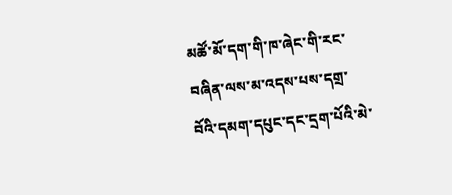མཚོ་མོ་དག་གི་ཁ་ཞེང་གི་རང་བཞིན་ལས་མ་འདས་པས་དགྲ་བོའི་དམག་དཔུང་དང་དྲག་པོའི་མེ་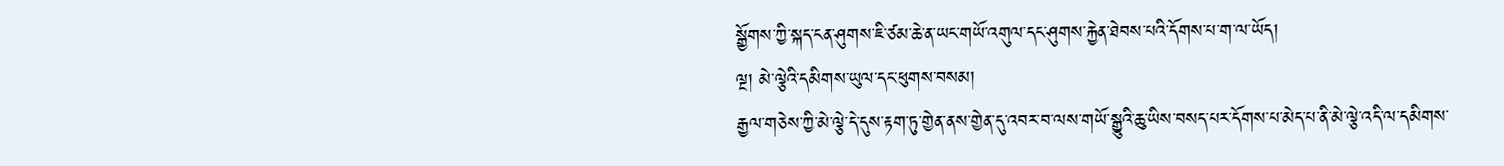སྒྱོགས་ཀྱི་སྐད་ངན་ཤུགས་ཇི་ཙམ་ཆེ་ན་ཡང་གཡོ་འགུལ་དང་ཤུགས་རྐྱེན་ཐེབས་པའི་དོགས་པ་ག་ལ་ཡོད།
ལྔ། མེ་ལྕེའི་དམིགས་ཡུལ་དང་ཕུགས་བསམ།
རྒྱལ་གཅེས་ཀྱི་མེ་ལྕེ་དེ་དུས་རྟག་ཏུ་གྱེན་ནས་གྱེན་དུ་འབར་བ་ལས་གཡོ་སྒྱུའི་ཆུ་ཡིས་བསད་པར་དོགས་པ་མེད་པ་ནི་མེ་ལྕེ་འདི་ལ་དམིགས་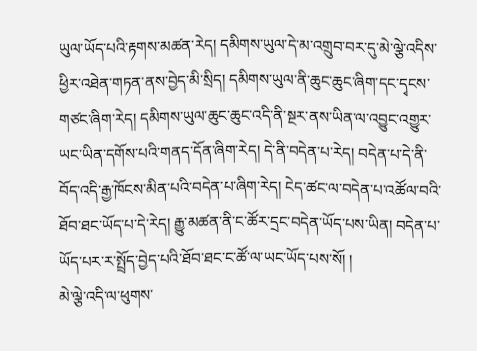ཡུལ་ཡོད་པའི་རྟགས་མཚན་རེད། དམིགས་ཡུལ་དེ་མ་འགྲུབ་བར་དུ་མེ་ལྕེ་འདིས་ཕྱིར་འཐེན་གཏན་ནས་བྱེད་མི་སྲིད། དམིགས་ཡུལ་ནི་ཆུང་ཆུང་ཞིག་དང་དྭངས་གཙང་ཞིག་རེད། དམིགས་ཡུལ་ཆུང་ཆུང་འདི་ནི་སྔར་ནས་ཡིན་ལ་འབྱུང་འགྱུར་ཡང་ཡིན་དགོས་པའི་གནད་དོན་ཞིག་རེད། དེ་ནི་བདེན་པ་རེད། བདེན་པ་དེ་ནི་བོད་འདི་རྒྱ་ཁོངས་མིན་པའི་བདེན་པ་ཞིག་རེད། ངེད་ཚང་ལ་བདེན་པ་འཚོལ་བའི་ཐོབ་ཐང་ཡོད་པ་དེ་རེད། རྒྱུ་མཚན་ནི་ང་ཚོར་དྲང་བདེན་ཡོད་པས་ཡིན། བདེན་པ་ཡོད་པར་ར་སྤྲོད་བྱེད་པའི་ཐོབ་ཐང་ང་ཚོ་ལ་ཡང་ཡོད་པས་སོ། །
མེ་ལྕེ་འདི་ལ་ཕུགས་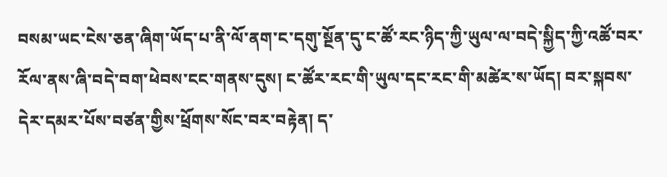བསམ་ཡང་ངེས་ཅན་ཞིག་ཡོད་པ་ནི་ལོ་ནག་ང་དགུ་སྔོན་དུ་ང་ཚོ་རང་ཉིད་ཀྱི་ཡུལ་ལ་བདེ་སྐྱིད་ཀྱི་འཚོ་བར་རོལ་ནས་ཞི་བདེ་བག་ཕེབས་ངང་གནས་དུས། ང་ཚོར་རང་གི་ཡུལ་དང་རང་གི་མཚེར་ས་ཡོད། བར་སྐབས་དེར་དམར་པོས་བཙན་གྱིས་ཕྲོགས་སོང་བར་བརྟེན། ད་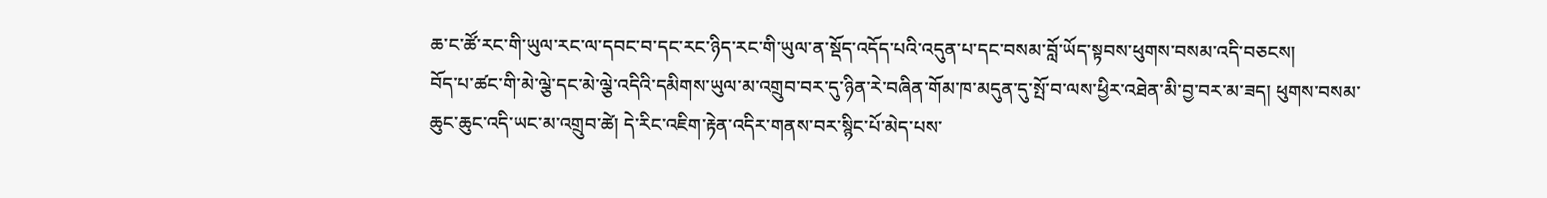ཆ་ང་ཚོ་རང་གི་ཡུལ་རང་ལ་དབང་བ་དང་རང་ཉིད་རང་གི་ཡུལ་ན་སྡོད་འདོད་པའི་འདུན་པ་དང་བསམ་བློ་ཡོད་སྟབས་ཕུགས་བསམ་འདི་བཅངས།
བོད་པ་ཚང་གི་མེ་ལྕེ་དང་མེ་ལྕེ་འདིའི་དམིགས་ཡུལ་མ་འགྲུབ་བར་དུ་ཉིན་རེ་བཞིན་གོམ་ཁ་མདུན་དུ་སྤོ་བ་ལས་ཕྱིར་འཐེན་མི་བྱ་བར་མ་ཟད། ཕུགས་བསམ་ཆུང་ཆུང་འདི་ཡང་མ་འགྲུབ་ཚེ། དེ་རིང་འཇིག་རྟེན་འདིར་གནས་བར་སྙིང་པོ་མེད་པས་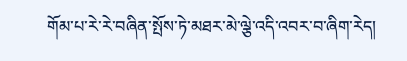གོམ་པ་རེ་རེ་བཞིན་སྤོས་ཏེ་མཐར་མེ་ལྕེ་འདི་འབར་བ་ཞིག་རེད།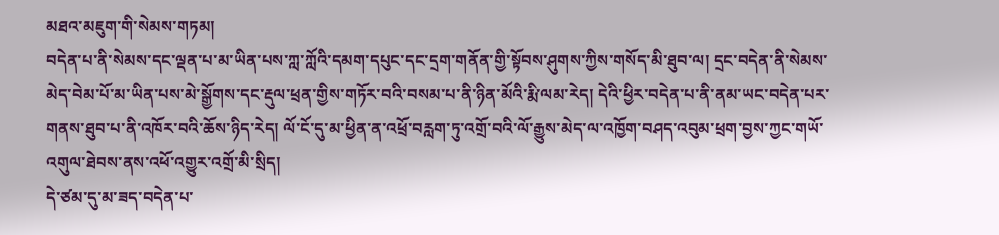མཐའ་མཇུག་གི་སེམས་གཏམ།
བདེན་པ་ནི་སེམས་དང་ལྡན་པ་མ་ཡིན་པས་ཀླ་ཀློའི་དམག་དཔུང་དང་དྲག་གནོན་གྱི་སྟོབས་ཤུགས་ཀྱིས་གསོད་མི་ཐུབ་ལ། དྲང་བདེན་ནི་སེམས་མེད་བེམ་པོ་མ་ཡིན་པས་མེ་སྒྱོགས་དང་རྡུལ་ཕྲན་གྱིས་གཏོར་བའི་བསམ་པ་ནི་ཉིན་མོའི་རྨི་ལམ་རེད། དེའི་ཕྱིར་བདེན་པ་ནི་ནམ་ཡང་བདེན་པར་གནས་ཐུབ་པ་ནི་འཁོར་བའི་ཆོས་ཉིད་རེད། ལོ་ངོ་དུ་མ་ཕྱིན་ན་འཕྲོ་བརླག་ཏུ་འགྲོ་བའི་ལོ་རྒྱུས་མེད་ལ་འཁྱོག་བཤད་འབུམ་ཕྲག་བྱས་ཀྱང་གཡོ་འགུལ་ཐེབས་ནས་འཕོ་འགྱུར་འགྲོ་མི་སྲིད།
དེ་ཙམ་དུ་མ་ཟད་བདེན་པ་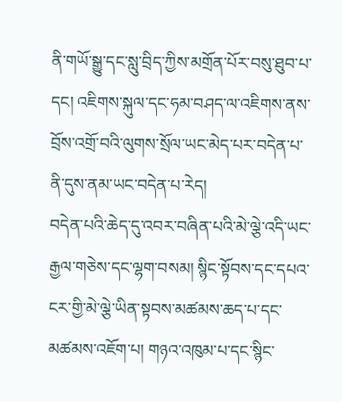ནི་གཡོ་སྒྱུ་དང་སླུ་བྲིད་ཀྱིས་མགྲོན་པོར་བསུ་ཐུབ་པ་དང། འཇིགས་སྐུལ་དང་ཧམ་བཤད་ལ་འཇིགས་ནས་བྲོས་འགྲོ་བའི་ལུགས་སྲོལ་ཡང་མེད་པར་བདེན་པ་ནི་དུས་ནམ་ཡང་བདེན་པ་རེད།
བདེན་པའི་ཆེད་དུ་འབར་བཞིན་པའི་མེ་ལྕེ་འདི་ཡང་རྒྱལ་གཅེས་དང་ལྷག་བསམ། སྙིང་སྟོབས་དང་དཔའ་ངར་གྱི་མེ་ལྕེ་ཡིན་སྟབས་མཚམས་ཆད་པ་དང་མཚམས་འཇོག་པ། གཉའ་འཁུམ་པ་དང་སྙིང་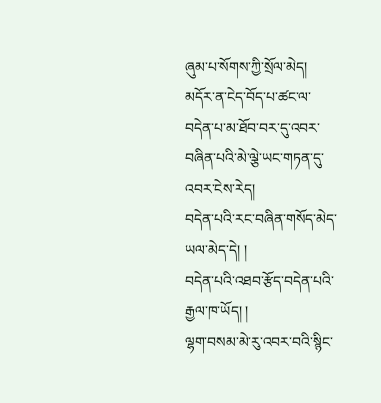ཞུམ་པ་སོགས་ཀྱི་སྲོལ་མེད། མདོར་ན་ངེད་བོད་པ་ཚང་ལ་བདེན་པ་མ་ཐོབ་བར་དུ་འབར་བཞིན་པའི་མེ་ལྕེ་ཡང་གཏན་དུ་འབར་ངེས་རེད།
བདེན་པའི་རང་བཞིན་གསོད་མེད་ཡལ་མེད་དེ། །
བདེན་པའི་འཐབ་རྩོད་བདེན་པའི་རྒྱལ་ཁ་ཡོད། །
ལྷག་བསམ་མེ་རུ་འབར་བའི་སྙིང་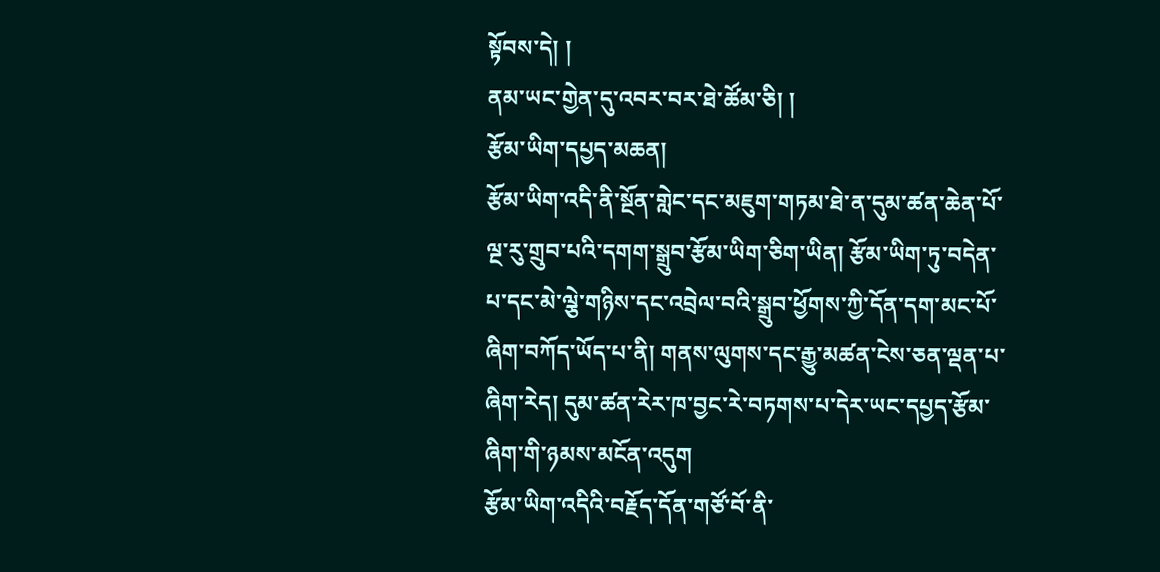སྟོབས་དེ། །
ནམ་ཡང་གྱེན་དུ་འབར་བར་ཐེ་ཚོམ་ཅི། །
རྩོམ་ཡིག་དཔྱད་མཆན།
རྩོམ་ཡིག་འདི་ནི་སྔོན་གླེང་དང་མཇུག་གཏམ་ཐེ་ན་དུམ་ཚན་ཆེན་པོ་ལྔ་རུ་གྲུབ་པའི་དགག་སྒྲུབ་རྩོམ་ཡིག་ཅིག་ཡིན། རྩོམ་ཡིག་ཏུ་བདེན་པ་དང་མེ་ལྕེ་གཉིས་དང་འབྲེལ་བའི་སྒྲུབ་ཕྱོགས་ཀྱི་དོན་དག་མང་པོ་ཞིག་བཀོད་ཡོད་པ་ནི། གནས་ལུགས་དང་རྒྱུ་མཚན་ངེས་ཅན་ལྡན་པ་ཞིག་རེད། དུམ་ཚན་རེར་ཁ་བྱང་རེ་བཏགས་པ་དེར་ཡང་དཔྱད་རྩོམ་ཞིག་གི་ཉམས་མངོན་འདུག
རྩོམ་ཡིག་འདིའི་བརྗོད་དོན་གཙོ་བོ་ནི་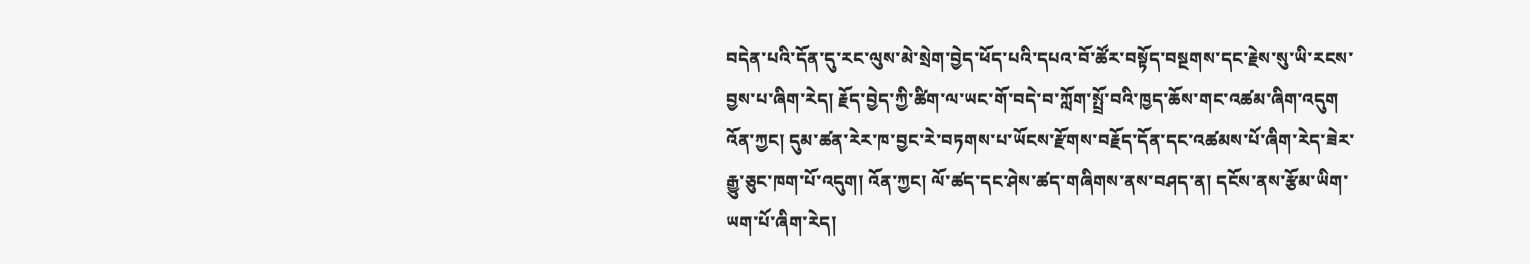བདེན་པའི་དོན་དུ་རང་ལུས་མེ་སྲེག་བྱེད་ཕོད་པའི་དཔའ་བོ་ཚོར་བསྟོད་བསྔགས་དང་རྗེས་སུ་ཡི་རངས་བྱས་པ་ཞིག་རེད། རྗོད་བྱེད་ཀྱི་ཚིག་ལ་ཡང་གོ་བདེ་བ་ཀློག་སྤྲོ་བའི་ཁྱད་ཆོས་གང་འཚམ་ཞིག་འདུག
འོན་ཀྱང། དུམ་ཚན་རེར་ཁ་བྱང་རེ་བཏགས་པ་ཡོངས་རྫོགས་བརྗོད་དོན་དང་འཚམས་པོ་ཞིག་རེད་ཟེར་རྒྱུ་ཅུང་ཁག་པོ་འདུག། འོན་ཀྱང། ལོ་ཚད་དང་ཤེས་ཚད་གཞིགས་ནས་བཤད་ན། དངོས་ནས་རྩོམ་ཡིག་ཡག་པོ་ཞིག་རེད།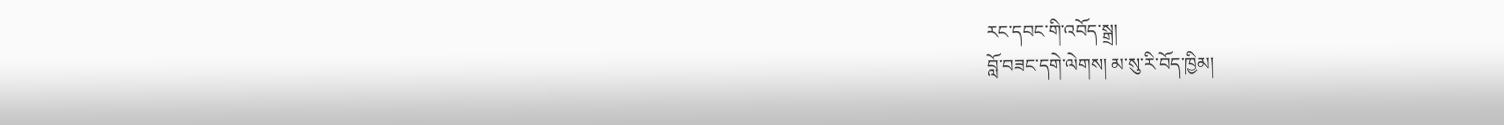རང་དབང་གི་འབོད་སྒྲ།
བློ་བཟང་དགེ་ལེགས། མ་སུ་རི་བོད་ཁྱིམ།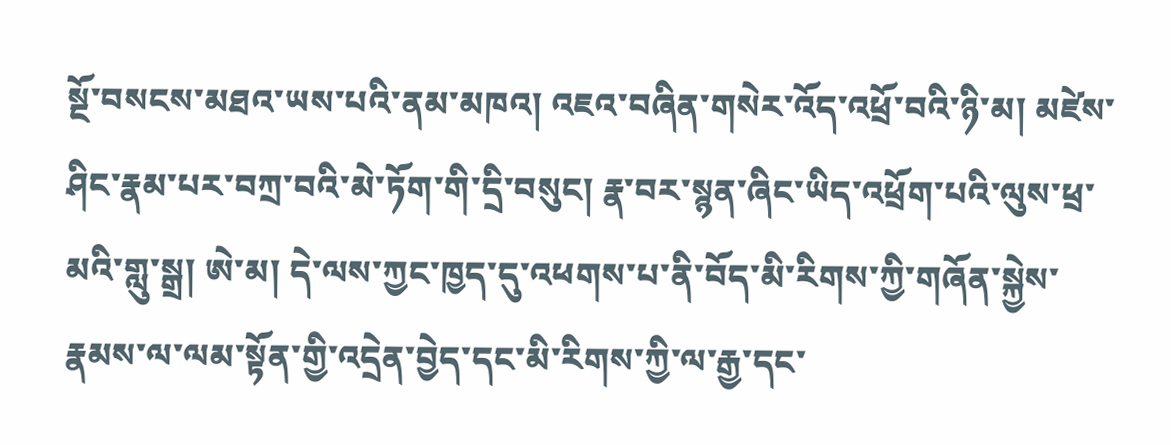སྔོ་བསངས་མཐའ་ཡས་པའི་ནམ་མཁའ། འཇའ་བཞིན་གསེར་འོད་འཕྲོ་བའི་ཉི་མ། མཛེས་ཤིང་རྣམ་པར་བཀྲ་བའི་མེ་ཏོག་གི་དྲི་བསུང། རྣ་བར་སྙན་ཞིང་ཡིད་འཕྲོག་པའི་ལུས་ཕྲ་མའི་གླུ་སྒྲ། ཨེ་མ། དེ་ལས་ཀྱང་ཁྱད་དུ་འཕགས་པ་ནི་བོད་མི་རིགས་ཀྱི་གཞོན་སྐྱེས་རྣམས་ལ་ལམ་སྟོན་གྱི་འདྲེན་བྱེད་དང་མི་རིགས་ཀྱི་ལ་རྒྱ་དང་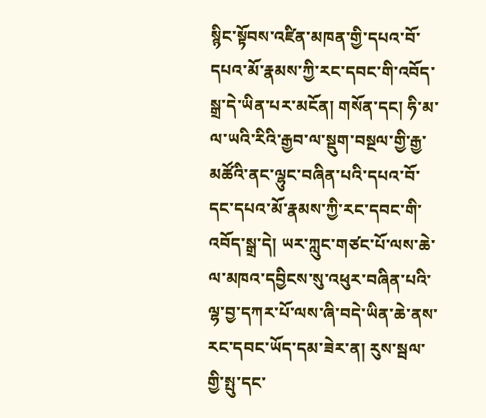སྙིང་སྟོབས་འཛིན་མཁན་གྱི་དཔའ་བོ་དཔའ་མོ་རྣམས་ཀྱི་རང་དབང་གི་འབོད་སྒྲ་དེ་ཡིན་པར་མངོན། གསོན་དང། ཧི་མ་ལ་ཡའི་རིའི་རྒྱབ་ལ་སྡུག་བསྔལ་གྱི་རྒྱ་མཚོའི་ནང་ལྷུང་བཞིན་པའི་དཔའ་བོ་དང་དཔའ་མོ་རྣམས་ཀྱི་རང་དབང་གི་འབོད་སྒྲ་དེ། ཡར་ཀླུང་གཙང་པོ་ལས་ཆེ་ལ་མཁའ་དབྱིངས་སུ་འཕུར་བཞིན་པའི་ལྷ་བྱ་དཀར་པོ་ལས་ཞི་བདེ་ཡིན་ཆེ་ནས་རང་དབང་ཡོད་དམ་ཟེར་ན། རུས་སྦལ་གྱི་སྤུ་དང་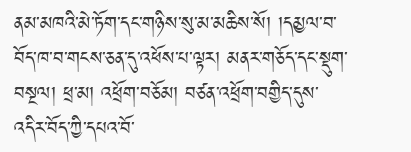ནམ་མཁའི་མེ་ཏོག་དང་གཉིས་སུ་མ་མཆིས་སོ། །དམྱལ་བ་བོད་ཁ་བ་གངས་ཅན་དུ་འཕོས་པ་ལྟར། མནར་གཅོད་དང་སྡུག་བསྔལ། ཕྲ་མ། འཕྲོག་བཅོམ། བཙན་འཕྲོག་བགྱིད་དུས་འདིར་བོད་ཀྱི་དཔའ་བོ་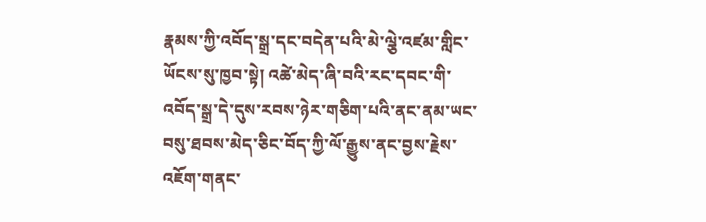རྣམས་ཀྱི་འབོད་སྒྲ་དང་བདེན་པའི་མེ་ལྕེ་འཛམ་གླིང་ཡོངས་སུ་ཁྱབ་སྟེ། འཚེ་མེད་ཞི་བའི་རང་དབང་གི་འབོད་སྒྲ་དེ་དུས་རབས་ཉེར་གཅིག་པའི་ནང་ནམ་ཡང་བསུ་ཐབས་མེད་ཅིང་བོད་ཀྱི་ལོ་རྒྱུས་ནང་བྱས་རྗེས་འཇོག་གནང་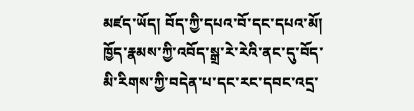མཛད་ཡོད། བོད་ཀྱི་དཔའ་བོ་དང་དཔའ་མོ། ཁྱོད་རྣམས་ཀྱི་འབོད་སྒྲ་རེ་རེའི་ནང་དུ་བོད་མི་རིགས་ཀྱི་བདེན་པ་དང་རང་དབང་འདྲ་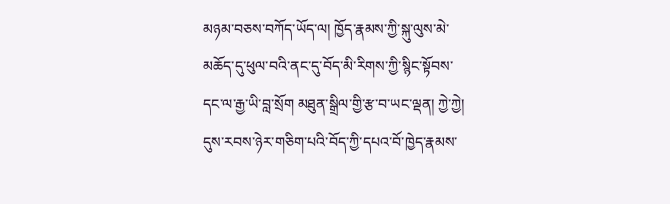མཉམ་བཅས་བཀོད་ཡོད་ལ། ཁྱོད་རྣམས་ཀྱི་སྐུ་ལུས་མེ་མཆོད་དུ་ཕུལ་བའི་ནང་དུ་བོད་མི་རིགས་ཀྱི་སྙིང་སྟོབས་དང་ལ་རྒྱ་ཡི་བླ་སྲོག མཐུན་སྒྲིལ་གྱི་རྩ་བ་ཡང་ལྡན། ཀྱེ་ཀྱེ། དུས་རབས་ཉེར་གཅིག་པའི་བོད་ཀྱི་དཔའ་བོ་ཁྱེད་རྣམས་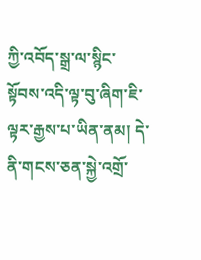ཀྱི་འབོད་སྒྲ་ལ་སྙིང་སྟོབས་འདི་ལྟ་བུ་ཞིག་ཇི་ལྟར་རྒྱས་པ་ཡིན་ནམ། དེ་ནི་གངས་ཅན་སྐྱེ་འགྲོ་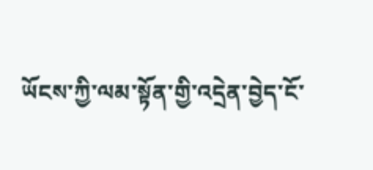ཡོངས་ཀྱི་ལམ་སྟོན་གྱི་འདྲེན་བྱེད་ངོ་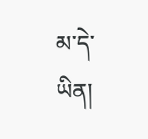མ་དེ་ཡིན།